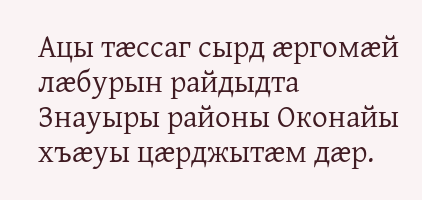Ацы тæссаг сырд æргомæй лæбурын райдыдта Знауыры районы Оконайы хъæуы цæрджытæм дæр.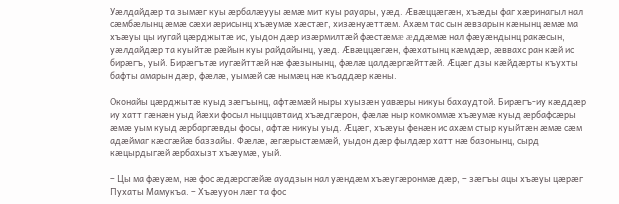Уæлдайдæр та зымæг куы æрбалæууы æмæ мит куы рауары, уæд. Æвæццæгæн, хъæды фаг хæринагыл нал сæмбæлынц æмæ сæхи æрисынц хъæумæ хæстæг, хизæнуæттæм. Ахæм тас сын æвзарын кæнынц æмæ ма хъæуы цы иугай цæрджытæ ис, уыдон дæр изæрмилтæй фæстæмæ æддæмæ нал фæуæндынц ракæсын, уæлдайдæр та куыйтæ рæйын куы райдайынц, уæд. Æвæццæгæн, фæхатынц кæмдæр, æввахс ран кæй ис бирæгъ, уый. Бирæгътæ иугæйттæй нæ фæзынынц, фæлæ цалдæргæйттæй. Æцæг дзы кæйдæрты къухты бафты амарын дæр, фæлæ, уымæй сæ нымæц нæ къаддæр кæны.

Оконайы цæрджытæ куыд зæгъынц, афтæмæй ныры хуызæн уавæры никуы бахаудтой. Бирæгъ-иу кæддæр иу хатт гæнæн уыд йæхи фосыл ныццавтаид хъæдгæрон, фæлæ ныр комкоммæ хъæумæ куыд æрбафсæры æмæ уым куыд æрбаргæвды фосы, афтæ никуы уыд. Æцæг, хъæуы фенæн ис ахæм стыр куыйтæн æмæ сæм адæймаг кæсгæйæ баззайы. Фæлæ, æгæрыстæмæй, уыдон дæр фылдæр хатт нæ базонынц, сырд кæцырдыгæй æрбахызт хъæумæ, уый.

– Цы ма фæуæм, нæ фос æдæрсгæйæ ауадзын нал уæндæм хъæугæронмæ дæр, – зæгъы ацы хъæуы цæрæг Пухаты Мамукъа. – Хъæууон лæг та фос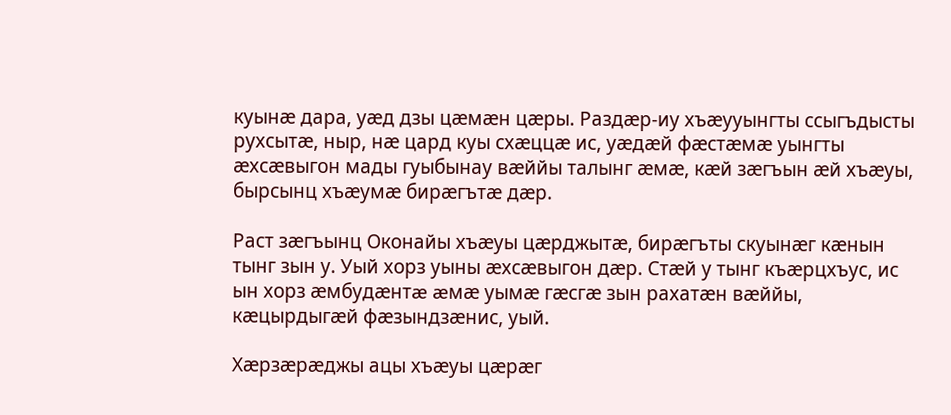куынæ дара, уæд дзы цæмæн цæры. Раздæр-иу хъæууынгты ссыгъдысты рухсытæ, ныр, нæ цард куы схæццæ ис, уæдæй фæстæмæ уынгты æхсæвыгон мады гуыбынау вæййы талынг æмæ, кæй зæгъын æй хъæуы, бырсынц хъæумæ бирæгътæ дæр.

Раст зæгъынц Оконайы хъæуы цæрджытæ, бирæгъты скуынæг кæнын тынг зын у. Уый хорз уыны æхсæвыгон дæр. Стæй у тынг къæрцхъус, ис ын хорз æмбудæнтæ æмæ уымæ гæсгæ зын рахатæн вæййы, кæцырдыгæй фæзындзæнис, уый.

Хæрзæрæджы ацы хъæуы цæрæг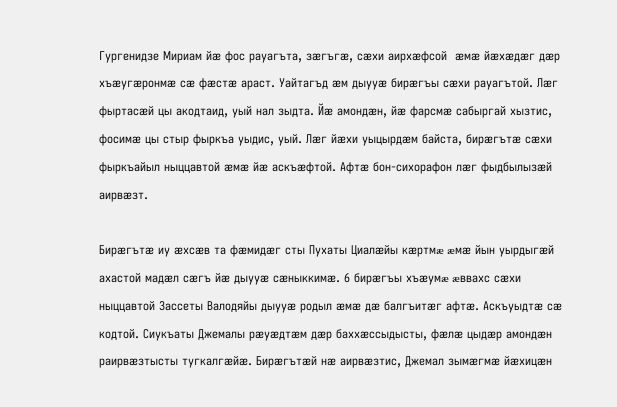Гургенидзе Мириам йæ фос рауагъта, зæгъгæ, сæхи аирхæфсой  æмæ йæхæдæг дæр хъæугæронмæ сæ фæстæ араст. Уайтагъд æм дыууæ бирæгъы сæхи рауагътой. Лæг фыртасæй цы акодтаид, уый нал зыдта. Йæ амондæн, йæ фарсмæ сабыргай хызтис, фосимæ цы стыр фыркъа уыдис, уый. Лæг йæхи уыцырдæм байста, бирæгътæ сæхи фыркъайыл ныццавтой æмæ йæ аскъæфтой. Афтæ бон-сихорафон лæг фыдбылызæй аирвæзт.

Бирæгътæ иу æхсæв та фæмидæг сты Пухаты Циалæйы кæртмæ æмæ йын уырдыгæй ахастой мадæл сæгъ йæ дыууæ сæныккимæ. 6 бирæгъы хъæумæ æввахс сæхи ныццавтой Зассеты Валодяйы дыууæ родыл æмæ дæ балгъитæг афтæ. Аскъуыдтæ сæ кодтой. Сиукъаты Джемалы рæуæдтæм дæр баххæссыдысты, фæлæ цыдæр амондæн раирвæзтысты тугкалгæйæ. Бирæгътæй нæ аирвæзтис, Джемал зымæгмæ йæхицæн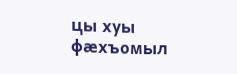цы хуы фæхъомыл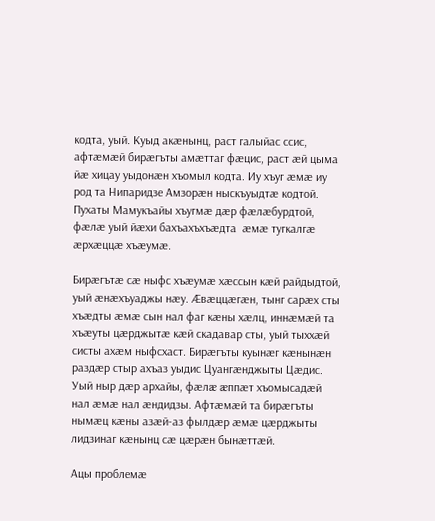кодта, уый. Куыд акæнынц, раст галыйас ссис, афтæмæй бирæгъты амæттаг фæцис, раст æй цыма йæ хицау уыдонæн хъомыл кодта. Иу хъуг æмæ иу род та Нипаридзе Амзорæн ныскъуыдтæ кодтой. Пухаты Мамукъайы хъугмæ дæр фæлæбурдтой, фæлæ уый йæхи бахъахъхъæдта  æмæ тугкалгæ æрхæццæ хъæумæ.

Бирæгътæ сæ ныфс хъæумæ хæссын кæй райдыдтой, уый æнæхъуаджы нæу. Æвæццæгæн, тынг сарæх сты хъæдты æмæ сын нал фаг кæны хæлц, иннæмæй та хъæуты цæрджытæ кæй скадавар сты, уый тыххæй систы ахæм ныфсхаст. Бирæгъты куынæг кæнынæн раздæр стыр ахъаз уыдис Цуангæнджыты Цæдис. Уый ныр дæр архайы, фæлæ æппæт хъомысадæй нал æмæ нал æндидзы. Афтæмæй та бирæгъты нымæц кæны азæй-аз фылдæр æмæ цæрджыты лидзинаг кæнынц сæ цæрæн бынæттæй.

Ацы проблемæ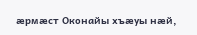æрмæст Оконайы хъæуы нæй,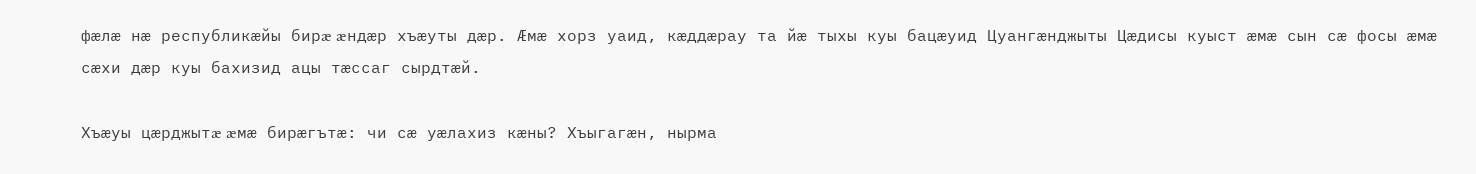фæлæ нæ республикæйы бирæ æндæр хъæуты дæр. Æмæ хорз уаид, кæддæрау та йæ тыхы куы бацæуид Цуангæнджыты Цæдисы куыст æмæ сын сæ фосы æмæ сæхи дæр куы бахизид ацы тæссаг сырдтæй.

Хъæуы цæрджытæ æмæ бирæгътæ: чи сæ уæлахиз кæны? Хъыгагæн, нырма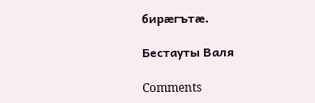бирæгътæ.

Бестауты Валя

Comments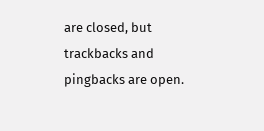are closed, but trackbacks and pingbacks are open.